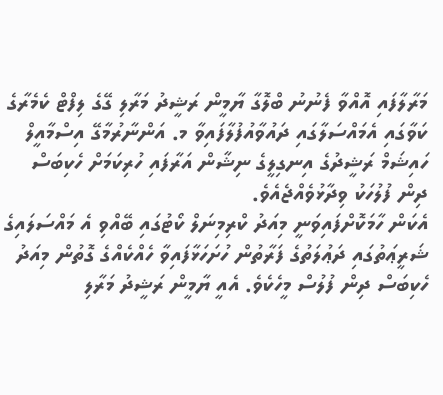މަރާލާފައި އޮއްވާ ފެނުނު ބްލޮގާ ޔާމީން ރަޝީދު މަރާލި ގޭގެ ލިފްޓް ކެމެރާގެ ކަވާގައި އެމައްސަލާގައި ދައުވާއުފުލާފައިވާ މ. އަންނާރުމާގޭ އިސްމާއީލް ހައިޝަމް ރަޝީދުގެ އިނގިލީގެ ނިޝާން އަރާފައި ހުރިކަމަށް ހެކިބަސް ދިން ފުލުހަކު ވިދާޅުވެއްޖެއެވެ.
އެކަން ހާމަކޮށްފައިވަނީ މިއަދު ކްރިމިނަލް ކޯޓުގައި ބޭއްވި އެ މައްސަލައިގެ ޝަރީޢަތުގައި ދަޢުލަތުގެ ފަރާތުން ހުށަހަޅާފައިވާ ހެއްކެއްގެ ގޮތުން މިއަދު ހެކިބަސް ދިން ފުލުސް މީހެކެވެ. އެއީ ޔާމީން ރަޝީދު މަރާލި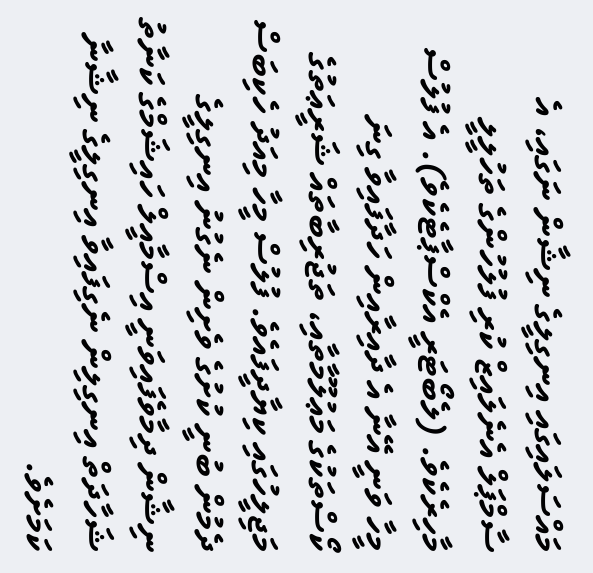މައްސަލައިގައި އިނގިލީގެ ނިޝާން ނަގައި، އެ ސާމްޕަލް އެނެލައިޒް ކުރި ފުލުހުންގެ ތަހުލީލީ މާހިރެކެވެ. (ލެބޯޓަރީ އެކްސްޕާޓެކެވެ). އެ ފުލުސް މީހާ ވަނީ އޭނާ އެ ދާއިރާއިން ހަދާފައިވާ ގިނަ ކޯސްތަކުގެ މަޢުލޫމާތާއި، ތަޖުރިބާތައް ޝަރީޢަތުގެ މަޖިލީހުގައި ކިޔާދީފައެވެ. ފުލުސް މީހާ މިއަދު ހެކިބަސް ދެމުން ބުނީ ކުށުގެ ވެށިން ނެގުނު އިނގިލީގެ ނިޝާން ދިމާވެފައިވަނީ އިސްމާއީލް ހައިޝަމްގެ ކަނާތު ޝަހާދަތް އިނގިލިން ނެގިފައިވާ އިނގިލީގެ ނިޝާނާ ކަމަށެވެ.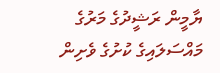ޔާމީން ރަޝީދުގެ މަރުގެ މައްސަލައިގެ ކުށުގެ ވެށިން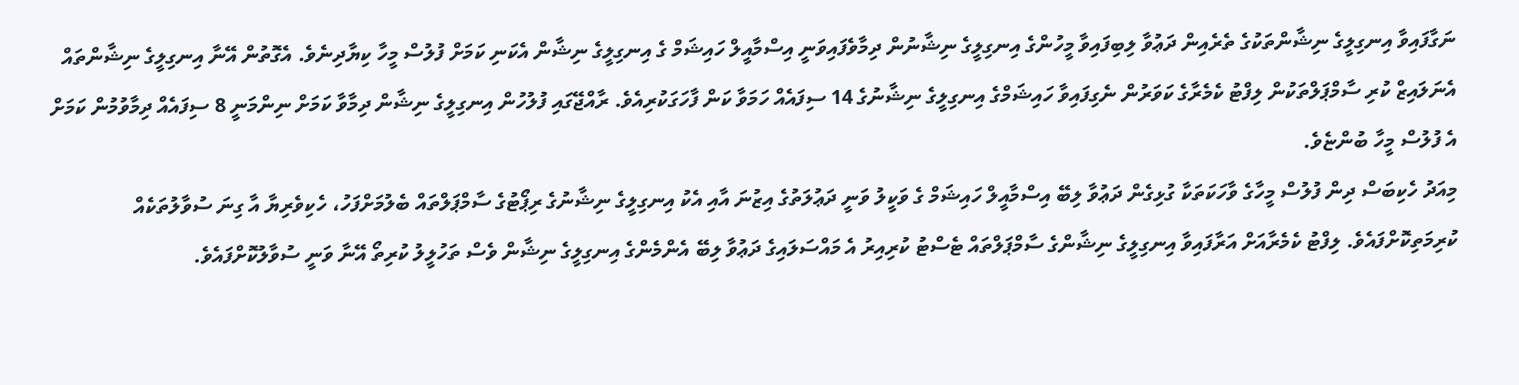ނަގާފައިވާ އިނގިލީގެ ނިޝާންތަކުގެ ތެރެއިން ދަޢުވާ ލިބިފައިވާ މީހުންގެ އިނގިލީގެ ނިޝާނުން ދިމާވެފައިވަނީ އިސްމާއީލް ހައިޝަމް ގެ އިނގިލީގެ ނިޝާން އެކަނި ކަމަށް ފުލުސް މީހާ ކިޔާދިނެވެ. އެގޮތުން އޭނާ އިނގިލީގެ ނިޝާންތައް އެނަލައިޒް ކުރި ސާމްޕަލްތަކުން ލިފްޓު ކެމެރާގެ ކަވަރުން ނެގިފައިވާ ހައިޝަމްގެ އިނގިލީގެ ނިޝާނުގެ 14 ސިފައެއް ހަމަވާ ކަން ފާހަގަކުރިއެވެ. ރާއްޖޭގައި ފުލުހުން އިނގިލީގެ ނިޝާން ދިމާވާ ކަމަށް ނިންމަނީ 8 ސިފައެއް ދިމާވުމުން ކަމަށް އެ ފުލުސް މީހާ ބުންޏެވެ.
މިއަދު ހެކިބަސް ދިން ފުލުސް މީހާގެ ވާހަކަތަކާ ގުޅިގެން ދަޢުވާ ލިބޭ އިސްމާއީލް ހައިޝަމް ގެ ވަކީލު ވަނީ ދަޢުލަތުގެ އިޒުނަ އާއި އެކު އިނގިލީގެ ނިޝާނުގެ ރިޕޯޓުގެ ސާމްޕަލްތައް ބެލުމަށްފަހު، ހެކިވެރިޔާ އާ ގިނަ ސުވާލުތަކެއް ކުރިމަތިކޮށްފައެވެ. ލިފްޓު ކެމެރާއަށް އަރާފައިވާ އިނގިލީގެ ނިޝާންގެ ސާމްޕަލްތައް ޓެސްޓު ކުރިއިރު އެ މައްސަލައިގެ ދަޢުވާ ލިބޭ އެންމެންގެ އިނގިލީގެ ނިޝާން ވެސް ތަހުލީލު ކުރިތޯ އޭނާ ވަނީ ސުވާލުކޮށްފައެވެ.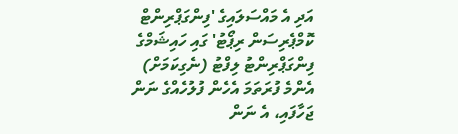އަދި އެ މައްސަލައިގެ 'ފިންގަޕްރިންޓް ކޮމްޕެރިސަން ރިޕޯޓު' ގައި ހައިޝަމްގެ ފިންގަޕްރިންޓު ލިފްޓު (ނެގިކަމަށް) އެންމެ ފުރަތަމަ އެހެން ފުލުހެއްގެ ނަން ޖަހާފައި، އެ ނަން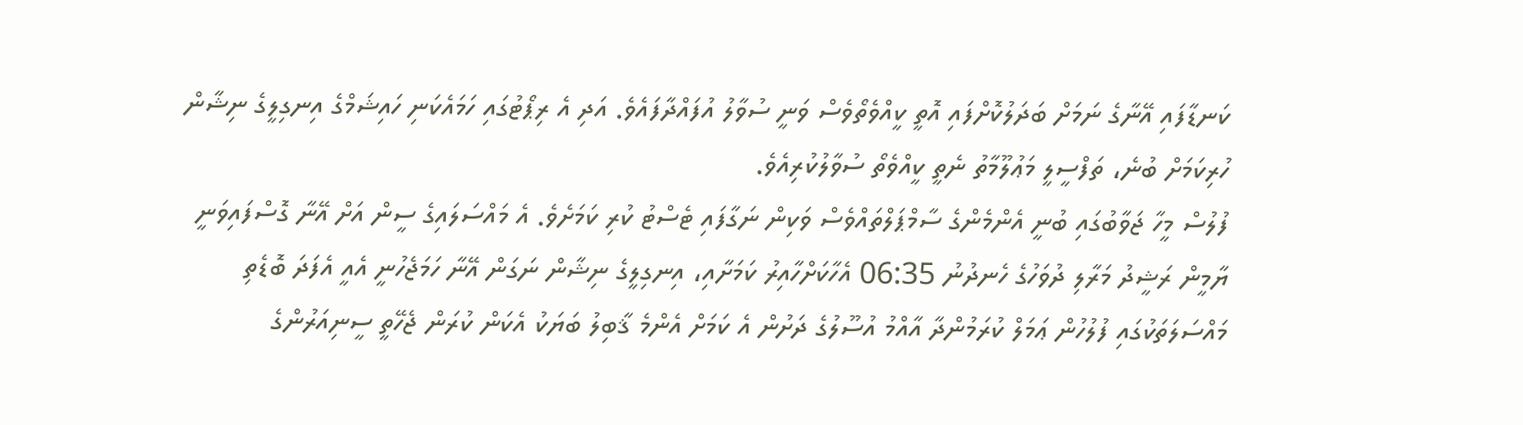ކަނޑާފައި އޭނާގެ ނަމަށް ބަދަލުކޮށްފައި އޮތީ ކީއްވެތޯވެސް ވަނީ ސުވާލު އުފައްދާފައެވެ. އަދި އެ ރިޕޯޓުގައި ހަމައެކަނި ހައިޝަމްގެ އިނގިލީގެ ނިޝާން ހުރިކަމަށް ބުނެ، ތަފްސީލީ މަޢުލޫމާތު ނެތީ ކީއްވެތޯ ސުވާލުކުރިއެވެ.
ފުލުސް މީހާ ޖަވާބުގައި ބުނީ އެންމެންގެ ސާމްޕަލްތައްވެސް ވަކިން ނަގާފައި ޓެސްޓު ކުރި ކަމަށެވެ. އެ މައްސަލައިގެ ސީން އަށް އޭނާ ގޮސްފައިވަނީ ޔާމީން ރަޝީދު މަރާލި ދުވަހުގެ ހެނދުނު 06:35 އެހާކަށްހާއިރު ކަމަށާއި، އިނގިލީގެ ނިޝާން ނަގަން އޭނާ ހަމަޖެހުނީ އެއީ އެފަދަ ބޮޑެތި މައްސަލަތަކުގައި ފުލުހުން ޢަމަލް ކުރަމުންދާ އާއްމު އުސޫލުގެ ދަށުން އެ ކަމަށް އެންމެ ޤާބިލު ބަޔަކު އެކަން ކުރަން ޖެހޭތީ ސީނިއަރުންގެ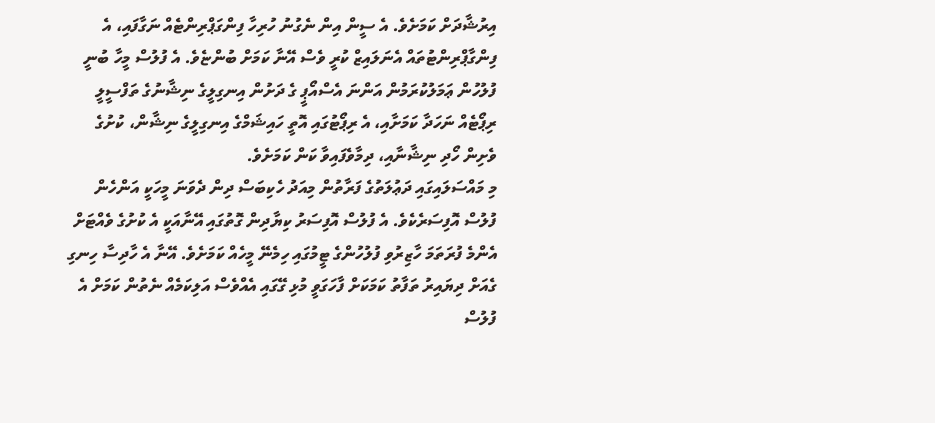އިރުޝާދަށް ކަމަށެވެ. އެ ސީން އިން ނެގުނު ހުރިހާ ފިންގަޕްރިންޓެއް ނަގާފައި، އެ ފިންގާޕްރިންޓުތައް އެނަލައިޒް ކުރީ ވެސް އޭނާ ކަމަށް ބުންޏެވެ. އެ ފުލުސް މީހާ ބުނީ ފުލުހުން ޢަމަލުކުރަމުން އަންނަ އެސްއޯޕީ ގެ ދަށުން އިނގިލީގެ ނިޝާނުގެ ތަފްސީލީ ރިޕޯޓެއް ނަހަދާ ކަމަށާއި، އެ ރިޕޯޓުގައި އޮތީ ހައިޝަމްގެ އިނގިލީގެ ނިޝާން، ކުށުގެ ވެށިން ހޯދި ނިޝާނާއި، ދިމާވެފައިވާ ކަން ކަމަށެވެ.
މި މައްސަލައިގައި ދަޢުލަތުގެ ފަރާތުން މިއަދު ހެކިބަސް ދިން ދެވަނަ މީހަކީ އަންހެން ފުލުސް އޮފިސަރެކެވެ. އެ ފުލުސް އޮފިސަރު ކިޔާދިން ގޮތުގައި އޭނާއަކީ އެ ކުށުގެ ވެއްޓަށް އެންމެ ފުރަތަމަ ހާޒިރުވި ފުލުހުންގެ ޓީމުގައި ހިމެނޭ މީހެއް ކަމަށެވެ. އޭނާ އެ ހާދިސާ ހިނގި ގެއަށް ދިޔައިރު ތަފާތު ކަމަކަށް ފާހަގަވީ މުޅި ގޭގައި އެއްވެސް އަލިކަމެއް ނެތުން ކަމަށް އެ ފުލުސް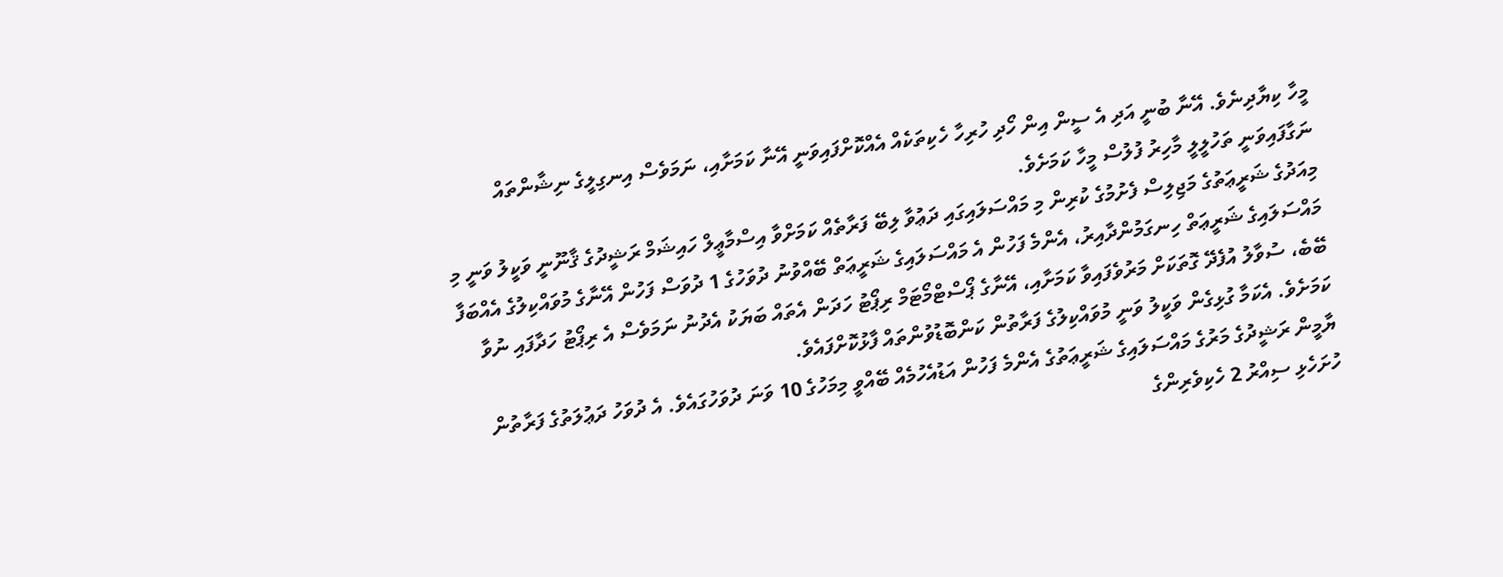މީހާ ކިޔާދިނެވެ. އޭނާ ބުނީ އަދި އެ ސީން އިން ހޯދި ހުރިހާ ހެކިތަކެއް އެއްކޮށްފައިވަނީ އޭނާ ކަމަށާއި، ނަމަވެސް އިނގިލީގެ ނިޝާންތައް ނަގާފައިވަނީ ތަހުލީލީ މާހިރު ފުލުސް މީހާ ކަމަށެވެ.
މިއަދުގެ ޝަރީޢަތުގެ މަޖިލިސް ފެށުމުގެ ކުރިން މި މައްސަލައިގައި ދަޢުވާ ލިބޭ ފަރާތެއް ކަމަށްވާ އިސްމާޢީލް ހައިޝަމް ރަޝީދުގެ ޤާނޫނީ ވަކީލު ވަނީ މި މައްސަލައިގެ ޝަރީޢަތް ހިނގަމުންދާއިރު، އެންމެ ފަހުން އެ މައްސަލައިގެ ޝަރީޢަތް ބޭއްވުނު ދުވަހުގެ 1 ދުވަސް ފަހުން އޭނާގެ މުވައްކިލުގެ އެއްބަފާ ބޭބެ، ސުވާލު އުފެދޭ ގޮތަކަށް މަރުވެފައިވާ ކަމަށާއި، އޭނާގެ ޕޯސްޓްމޯޓަމް ރިޕޯޓު ހަދަން އެތައް ބަޔަކު އެދުނު ނަމަވެސް އެ ރިޕޯޓު ހަދާފައި ނުވާ ކަމަށެވެ. އެކަމާ ގުޅިގެން ވަކީލު ވަނީ މުވައްކިލުގެ ފަރާތުން ކަންބޮޑުވުންތައް ފާޅުކޮށްފައެވެ.
ޔާމީން ރަޝީދުގެ މަރުގެ މައްސަލައިގެ ޝަރީޢަތުގެ އެންމެ ފަހުން އަޑުއެހުމެއް ބޭއްވީ މިމަހުގެ 10 ވަނަ ދުވަހުގައެވެ. އެ ދުވަހު ދަޢުލަތުގެ ފަރާތުން ހުށަހެޅި ސިއްރު 2 ހެކިވެރިންގެ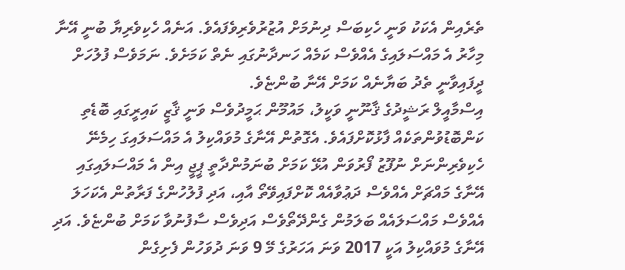ތެރެއިން އެކަކު ވަނީ ހެކިބަސް ދިނުމަށް އުޒުރުވެރިވެފައެވެ. އަނެއް ހެކިވެރިޔާ ބުނީ އޭނާ މިހާރު އެ މައްސަލައިގެ އެއްވެސް ކަމެއް ހަނދާނުގައި ނެތް ކަމަށެވެ. ނަމަވެސް ފުލުހަށް ދީފައިވާނީ ތެދު ބަޔާނެއް ކަމަށް އޭނާ ބުންޏެވެ.
އިސްމާއީލް ރަޝީދުގެ ޤާނޫނީ ވަކީލު، މައުމޫން ޙަމީދުވެސް ވަނީ ޤާޒީ ކައިރީގައި ބޮޑެތި ކަންބޮޑުވުންތަކެއް ފާޅުކޮށްފައެވެ. އެގޮތުން އޭނާގެ މުވައްކިލު އެ މައްސަލައިގަ ހިމެނޭ ހެކިވެރިންނަށް ނުފޫޒު ފޯރުވަން އުޅޭ ކަމަށް ބުނަމުންދާތީ ޕީޖީ އިން އެ މައްސަލައިގައި އޭނާގެ މައްޗަށް އެއްވެސް ދަޢުވާއެއް ކޮށްފައިވޭތޯ އާއި، އަދި ފުލުހުންގެ ފަރާތުން އެކަހަލަ އެއްވެސް މައްސަލައެއް ބަލަމުން ގެންދޭތޯވެސް އަދިވެސް ސާފުނުވާ ކަމަށް ބުންޏެވެ. އަދި އޭނާގެ މުވައްކިލު އަކީ 2017 ވަނަ އަހަރުގެ މޭ 9 ވަނަ ދުވަހުން ފެށިގެން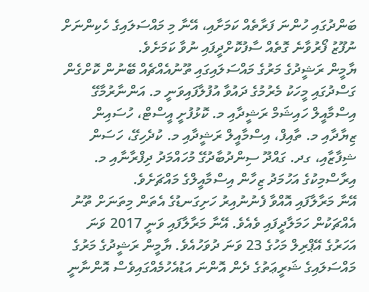ބަންދުގައި ހުންނަ ފަރާތެއް ކަމަށާއި، އޭނާ މި މައްސަލައިގެ ހެކިންނަށް ނުފޫޒު ފޯރުވާނެ ގޮތެއް ސާފުކޮށްދީފައި ނުވާ ކަމަށެވެ.
ޔާމީން ރަޝީދުގެ މަރުގެ މައްސަލައިގައި ތޫނުއެއްޗެއް ބޭނުން ކޮށްގެން ގަސްދުގައި މީހަކު މެރުމުގެ ދައުވާ އުފުލާފައިވަނީ މ. އަންނާރުމާގޭ އިސްމާއީލް ހައިޝަމް ރަޝީދާއި މ. ކޮޅުފުށީ އީސްޓް، ހުސައިން ޒިޔާދާއި މ. ތާއިފް، އިސްމާއީލް ރަޝީދާއި މ. ކުދެހިގޭ، ހަސަން ޝިފާޒާއި، ގދ. ގައްދޫ ސިންދުބާދުގޭ މުހައްމަދު ދިފްރާނާއި މ. އިރާސްމިކުގެ އަހުމަދު ޒިހާން އިސްމާއީލްގެ މައްޗަށެވެ.
އޭނާ މަރާލާފައި އޮއްވާ ފެނުނުއިރު ހަށިގަނޑުގެ އެތަން މިތަނަށް ތޫނު އެއްޗަކުން ހަމަލާދީފައި ވެއެވެ. އޭނާ މަރާލާފައި ވަނީ 2017 ވަނަ އަހަރުގެ އޭޕްރިލް މަހުގެ 23 ވަނަ ދުވަހުއެވެ. ޔާމީން ރަޝީދުގެ މަރުގެ މައްސަލައިގެ ޝަރީޢަތުގެ ދެން އޮންނަ އަޑުއެހުމެއްގައިވެސް އޮންނާނީ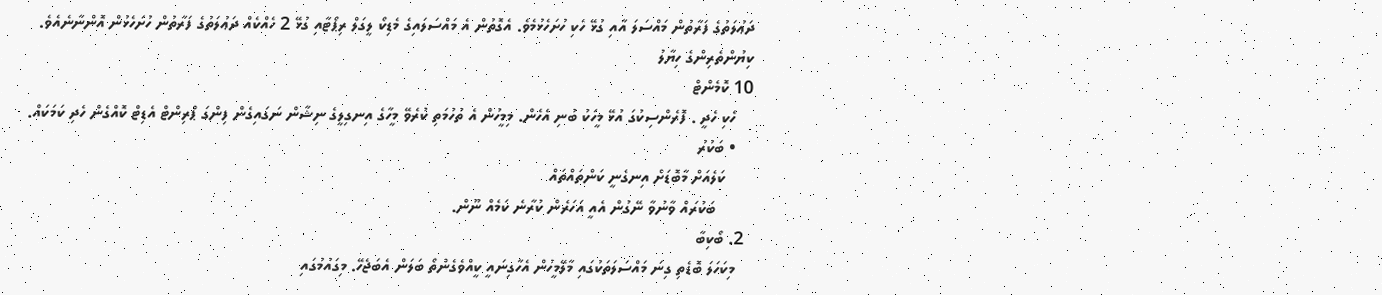ދަޢުލަތުގެ ފަރާތުން މައްސަލަ އާއި ގުޅޭ ހެކި ހުށަހެޅުމެވެ. އެގޮތުން އެ މައްސަލައިގެ މެޑިކޯ ލީގަލް ރިޕޯޓާއި ގުޅޭ 2 ހެއްކެއް ދަޢުލަތުގެ ފަރާތުން ހުށަހެޅުން އޮންނާނެއެވެ.
ކިޔުންތެރިންގެ ހިޔާލު
10 ކޮމެންޓް
    ހެކި ހެދީ . ފޮރެންސިކުގަ އުޅޭ މީހަކު ބުނި އެހެން. މިމީހުން އެ ތުހުމަތި ކުރެވޭ މީހާގެ އިނގިލީގެ ނިޝާން ނަގައިގެން ފިންގަ ޕްރިންޓް އެޑިޓް ކޮއްގެން ހެދި ކަމަކައް.
    • ބަކުރު
      ކަލެއަށް މާބޮޑަށް އިނގެނީ ކަންތައްތައް
        ބަކުރައް ވާނުވާ ނޭގުން އެއީ އަހަރެން ކުރާނެ ކަމެއް ނޫން.
  2. ބޯކިބާ
    މިކަހަލަ ބޮޑެތި ގިނަ މައްސަލަތަކުގައި މާލޭމީހުން އެހާގިނައީ ކީއްވެގެންތޯ ބަލަން އެބަޖެހޭ. މިގައުމުގައި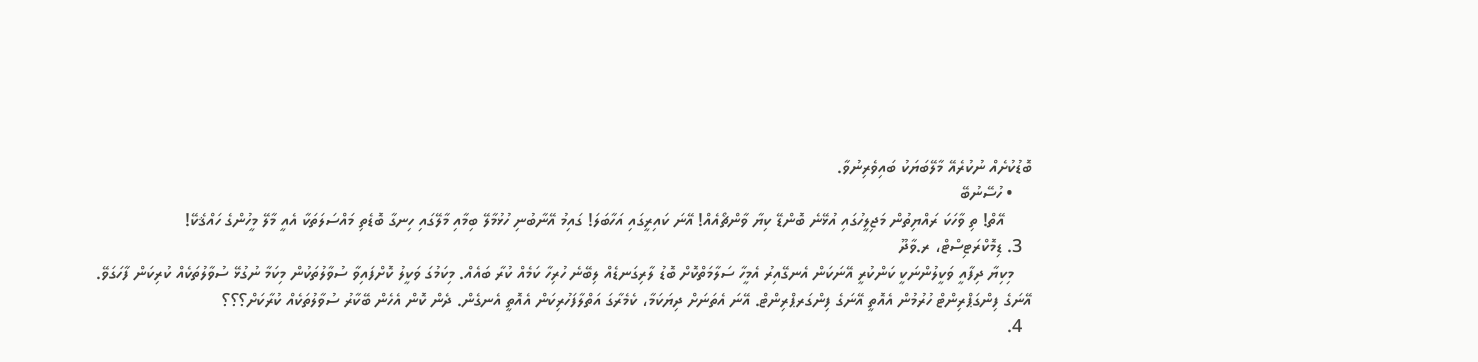ބޮޑުކުށެއް ނުކުރެއޭ މާލޭބަޔަކު ބައިވެރިނުވާ.
    • ހުސޭނުބޭ
      އޭތް! ތި ވާހަކަ ރައްޔިތުން މަޖިލީހުގައި އުޅޭނެ ބޮންޑޭ ކިޔާ ވާންޗޯއެއް! އޭނަ ކައިރީގައި އަހާބަލަ! ގައިމު އޭނާބުނި ހުޅުމާލޭ ބިމާއި މާލޭގައި ހިނގާ ބޮޑެތި މައްސަލަތަކާ އެއީ މާލޭ މީހުންގެ ހައްޤެކޭ!
  3. ޑިމޮކްރަޓިސްޓް، ރ.ވާދޫ
    މިކިޔާ ދިފާއީ ވަކީލުންނަކީ ކަންކުރީ އޭނަކަން އެނގޭއިރު އެމީހާ ސަލާމަތްކޮށް ބޮޑު ލާރިގަނޑެއް ލިބޭނެ ހުރިހާ ކަމެއް ކުރާ ބައެއް. މިކަމުގަ ވަކީލު ކޮށްފައިވާ ސުވާލުތަކުން މިކަމާ ނުގުޅޭ ސުވާލުތަކެއް ކުރިކަން ފާހަގަވޭ. އޭނަގެ ފިންގަޕްރިންޓް ހުރުމުން އެއޮތީ އޭނަގެ ފިންގަރޕްރިންޓް. އޭނަ އެތަނަށް ދިޔަކަމާ، ކެމެރާގަ އަތްލާފަހުރިކަން އެއޮތީ އެނގެން. ދެން ކޮން އެހެން ބޭކާރު ސުވާލުތަކެއް ކުރާކަށް؟؟؟
  4.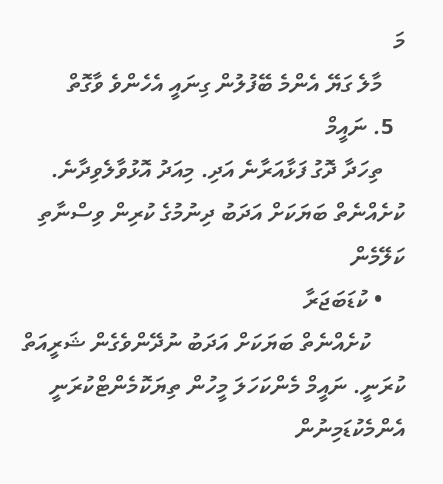މަ
    މާލެ ގަޔޭ އެންމެ ބޭފުލުން ގިނައީ އެހެންވެ ވާގޮތް
  5. ނައީމް
    ތިހަދާ ދޮގު ފަޅާއަރާނެ އަދި. މިއަދު އޮޅުވާލެވިދާނެ. ކުށެއްނެތް ބަޔަކަށް އަދަބު ދިނުމުގެ ކުރިން ވިސްނާތި ކަލޭމެން
    • ކުޑަބަޖަރާ
      ކުށެއްނެތް ބަޔަކަށް އަދަބު ނުދޭންވެގެން ޝަރީއަތް ކުރަނީ. ނައީމް މެންކަހަލަ މީހުން ތިޔަކޮމެންޓްކުރަނީ އެންމެކުޑަމިނުން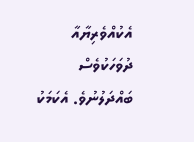އެކުއްވެރިޔާއާ ދުވަހަކުވެސް ބައްދަލުނުވެ. އެކަމަކު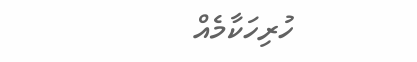ހުރިހަކާމެއް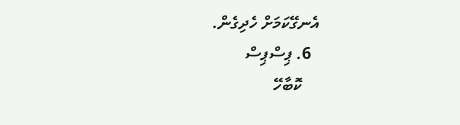އެނގޭކަމަށް ހެދިގެން.
  6. ޕިސްޕިސް
    ކޮބާހޭ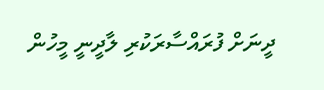ދީނަށް ފުރައްސާރަކުރި ލާދީނީ މީހުން